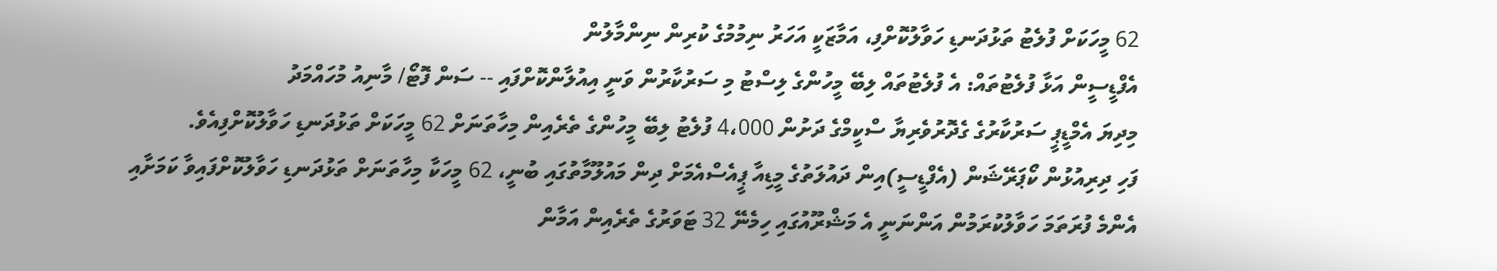62 މީހަކަށް ފުލެޓު ތަޅުދަނޑި ހަވާލުކޮށްފި، އަމާޒަކީ އަހަރު ނިމުމުގެ ކުރިން ނިންމާލުން
އެފްޑީސީން އަޅާ ފުލެޓުތައް: އެ ފުލެޓުތައް ލިބޭ މީހުންގެ ލިސްޓު މި ސަރުކާރުން ވަނީ އިއުލާންކޮށްފައި -- ސަން ފޮޓޯ/ މާނިއު މުހައްމަދު
މިދިޔަ އެމްޑީޕީ ސަރުކާރުގެ ގެދޮރުވެރިޔާ ސްކީމްގެ ދަށުން 4،000 ފުލެޓު ލިބޭ މީހުންގެ ތެރެއިން މިހާތަނަށް 62 މީހަކަށް ތަޅުދަނޑި ހަވާލުކޮށްފިއެވެ.
ފަހި ދިރިއުޅުން ކޯޕަރޭޝަން (އެފްޑީސީ)އިން ދައުލަތުގެ މީޑިއާ ޕީއެސްއެމަށް ދިން މައުލޫމާތުގައި ބުނީ، 62 މީހަކާ މިހާތަނަށް ތަޅުދަނޑި ހަވާލުކޮށްފައިވާ ކަމަށާއި އެންމެ ފުރަތަމަ ހަވާލުކުރަމުން އަންނަނީ އެ މަޝްރޫއުގައި ހިމެނޭ 32 ޓަވަރުގެ ތެރެއިން އަމާން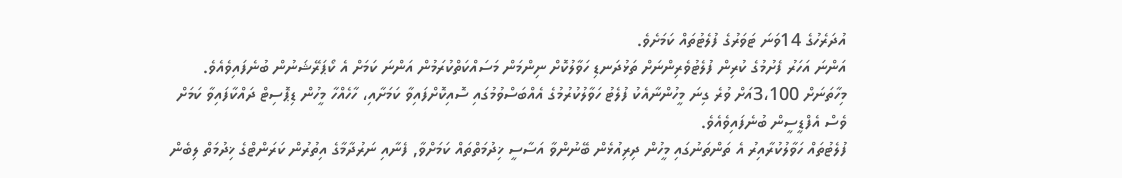އުދަރެހުގެ 14ވަނަ ޓަވަރުގެ ފުލެޓުތައް ކަމަށެވެ.
އަންނަ އަހަރު ފެށުމުގެ ކުރިން ފުލެޓުވެރިންނަށް ތަޅުދަނޑި ހަވާލުކޮށް ނިންމަން މަސައްކަތްކުރަމުން އަންނަ ކަމަށް އެ ކޯޕަރޭޝަނުން ބުނެފައިވެއެވެ. މިހާތަނަށް 3،100އަށް ވުރެ ގިނަ މީހުންނާއެކު ފުލެޓު ހަވާލުކުރުމުގެ އެއްބަސްވުމުގައި ސޮއިކޮށްފައިވާ ކަމަށާއި، ހާހެއްހާ މީހުން ޑިޕޮސިޓް ދައްކާފައިވާ ކަމަށް ވެސް އެފްޑީސީން ބުނެފައިވެއެވެ.
ފުލެޓުތައް ހަވާލުކުރާއިރު އެ ތަންތަނުގައި މީހުން ދިރިއުޅެން ބޭނުންވާ އަސާސީ ޚިދުމަތްތައް ކަމަށްވާ, ފެނާއި ނަރުދާމާގެ އިތުރުން ކަރަންޓްގެ ޚިދުމަތް ލިބެން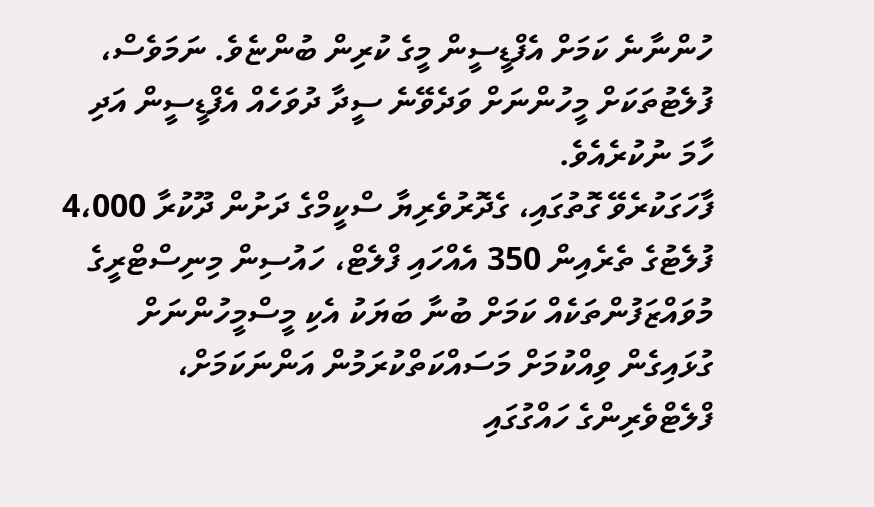ހުންނާނެ ކަމަށް އެފްޑީސީން މީގެ ކުރިން ބުންޏެވެ. ނަމަވެސް، ފުލެޓުތަކަށް މީހުންނަށް ވަދެވޭނެ ސީދާ ދުވަހެއް އެފްޑީސީން އަދި ހާމަ ނުކުރެއެވެ.
ފާހަގަކުރެވޭ ގޮތުގައި، ގެދޮރުވެރިޔާ ސްކީމްގެ ދަށުން ދޫކުރާ 4،000 ފުލެޓުގެ ތެރެއިން 350 އެއްހައި ފްލެޓް، ހައުސިން މިނިސްޓްރީގެ މުވައްޒަފުންތަކެއް ކަމަށް ބުނާ ބަޔަކު އެކި މީސްމީހުންނަށް ގުޅައިގެން ވިއްކުމަށް މަސައްކަތްކުރަމުން އަންނަކަމަށް، ފްލެޓްވެރިންގެ ހައްގުގައި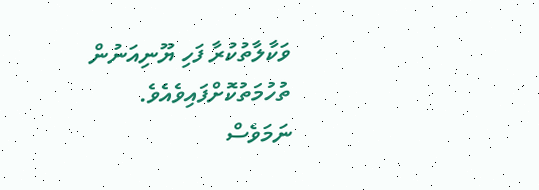ވަކާލާތުކުރާ ފަހި ޔޫނިއަނުން ތުހުމަތުކޮށްފައިވެއެވެ. ނަމަވެސް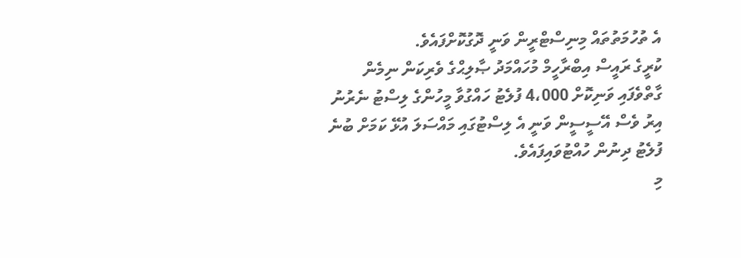އެ ތުހުމަތުތައް މިނިސްޓްރީން ވަނީ ދޮގުކޮށްފައެވެ.
ކުރީގެ ރައީސް އިބްރާހީމް މުހައްމަދު ޞާލިޙްގެ ވެރިކަން ނިމެން ގާތްވެފައި ވަނިކޮށް 4،000 ފުލެޓު ހައްގުވާ މީހުންގެ ލިސްޓު ނެރުނު އިރު ވެސް އޭސީސީން ވަނީ އެ ލިސްޓުގައި މައްސަލަ އުޅޭ ކަމަށް ބުނެ ފުލެޓު ދިނުން ހުއްޓުވައިފައެވެ.
މި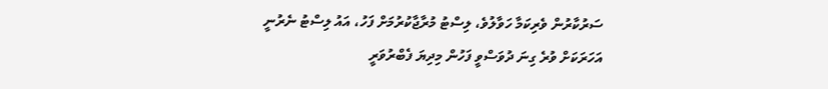ސަރުކާރުން ވެރިކަމާ ހަވާލުވެ، ލިސްޓު މުރާޖާކުރުމަށް ފަހު، އައު ލިސްޓު ނެރުނީ އަހަރަކަށް ވުރެ ގިނަ ދުވަސްވީ ފަހުން މިދިޔަ ފެބްރުވަރީ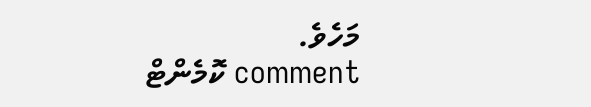މަހެވެ.
comment ކޮމެންޓް